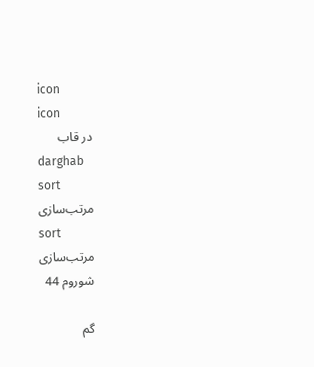icon
icon
در قاب
darghab
sort
مرتب‌سازی
sort
مرتب‌سازی
شوروم 44

گم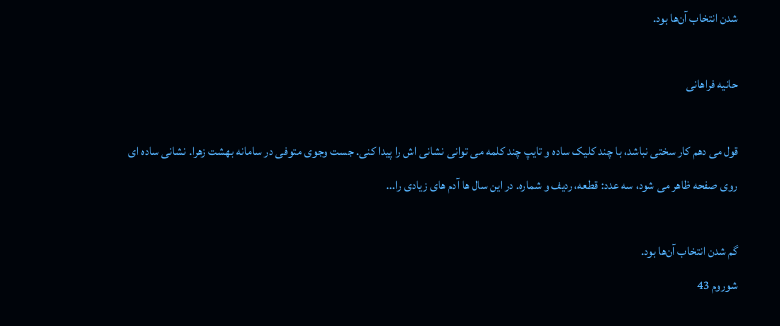شدن انتخاب آن‌ها بود.

حانیه فراهانی

قول می دهم کار سختی نباشد، با چند کلیک ساده و تایپ چند کلمه می توانی نشانی اش را پیدا کنی. جست وجوی متوفی در سامانه بهشت زهرا. نشانی ساده ای روی صفحه ظاهر می شود، سه عدد: قطعه، ردیف و شماره. در این سال ها آدم های زیادی را...

گم شدن انتخاب آن‌ها بود.
شوروم 43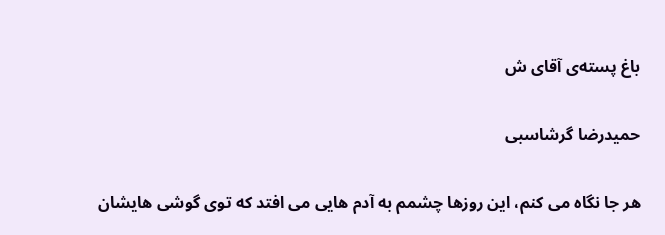باغ پسته‌ی آقای ش

حمیدرضا گرشاسبی

هر جا نگاه می کنم، این روزها چشمم به آدم هایی می افتد که توی گوشی هایشان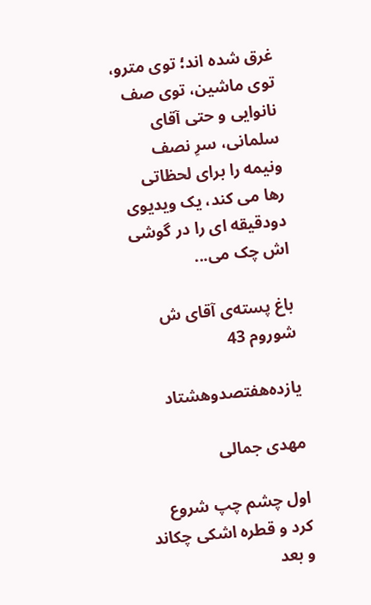غرق شده اند؛ توی مترو، توی ماشین، توی صف نانوایی و حتی آقای سلمانی، سرِ نصف ونیمه را برای لحظاتی رها می کند، یک ویدیوی دودقیقه ای را در گوشی اش چک می...

باغ پسته‌ی آقای ش
شوروم 43

یازده‌هفتصدو‌هشتاد

مهدی جمالی

اول چشم چپ شروع کرد و قطره اشکی چکاند و بعد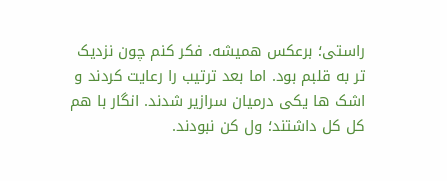راستی؛ برعکس همیشه. فکر کنم چون نزدیک تر به قلبم بود. اما بعد ترتیب را رعایت کردند و اشک ها یکی درمیان سرازیر شدند. انگار با هم کل کل داشتند؛ ول کن نبودند.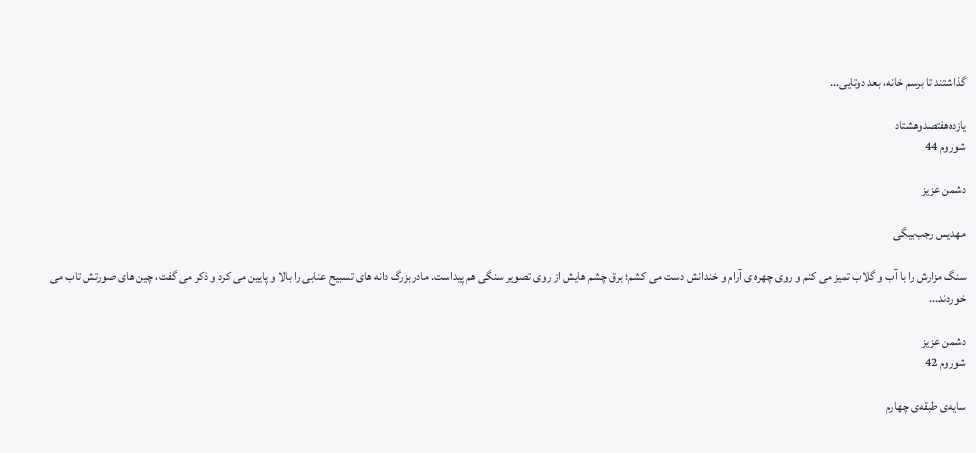گذاشتند تا برسم خانه، بعد دوتایی...

یازده‌هفتصدو‌هشتاد
شوروم 44

دشمن عزیز

مهدیس رجب‌بیگی

سنگ مزارش را با آب و گلاب تمیز می کنم و روی چهره ی آرام و خندانش دست می کشم؛ برق چشم هایش از روی تصویر سنگی هم پیداست. مادربزرگ دانه های تسبیح عنابی را بالا و پایین می کرد و ذکر می گفت، چین های صورتش تاب می خوردند...

دشمن عزیز
شوروم 42

سایه‌ی طبقه‌ی چهارم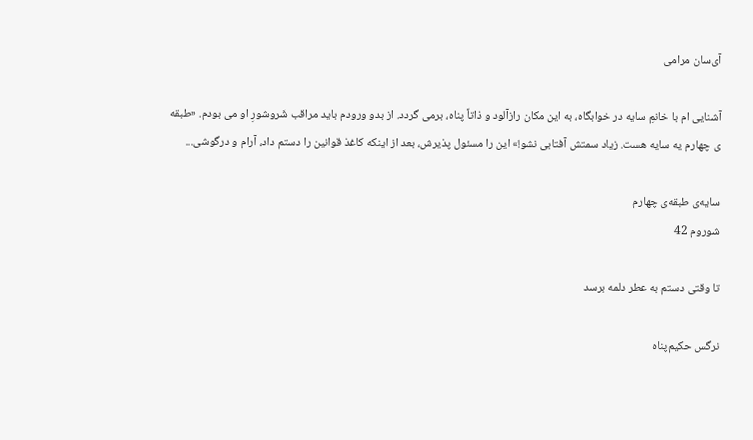آی‌سان مرامی

آشنایی ام با خانمِ سایه در خوابگاه، به این مکان رازآلود و ذاتاً پناه، برمی گردد. از بدو ورودم باید مراقب شَروشورِ او می بودم. «طبقه ی چهارم یه سایه هست. زیاد سمتش آفتابی نشو!» این را مسئول پذیرش، بعد از اینکه کاغذ قوانین را دستم داد، آرام و درگوشی...

سایه‌ی طبقه‌ی چهارم
شوروم 42

تا وقتی دستم به عطر دلمه برسد

نرگس حکیم‌پناه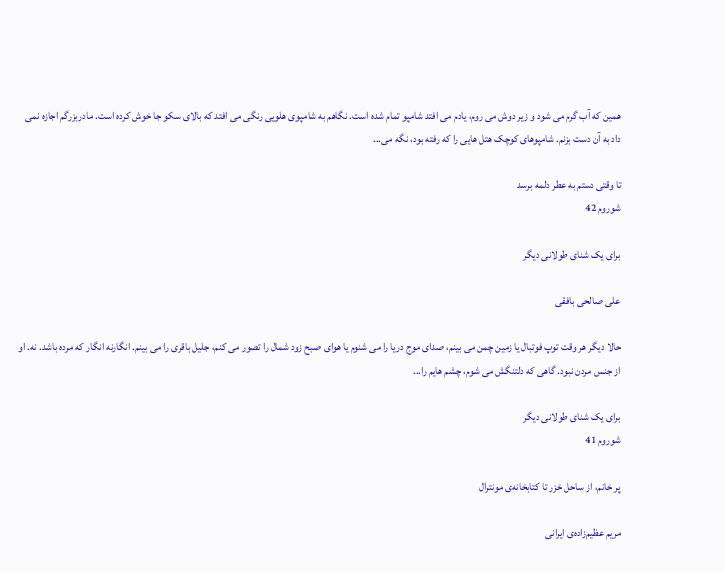همین که آب گرم می شود و زیر دوش می روم، یادم می افتد شامپو تمام شده است. نگاهم به شامپوی هلویی رنگی می افتد که بالای سکو جا خوش کرده است. مادربزرگم اجازه نمی داد به آن دست بزنم. شامپوهای کوچک هتل هایی را که رفته بود، نگه می...

تا وقتی دستم به عطر دلمه برسد
شوروم 42

برای یک شنا‌ی طولانی دیگر

علی صالحی بافقی

حالا دیگر هر وقت توپ فوتبال یا زمین چمن می بینم، صدای موج دریا را می شنوم یا هوای صبح زود شمال را تصور می کنم، جلیل باقری را می بینم. انگارنه انگار که مرده باشد. نه. او از جنس مردن نبود. گاهی که دلتنگش می شوم، چشم هایم را...

برای یک شنا‌ی طولانی دیگر
شوروم 41

پر خانم، از ساحل خزر تا کتابخانه‌ی مونترال

مریم عظیم‌‌‌‌زاده‌ی ایرانی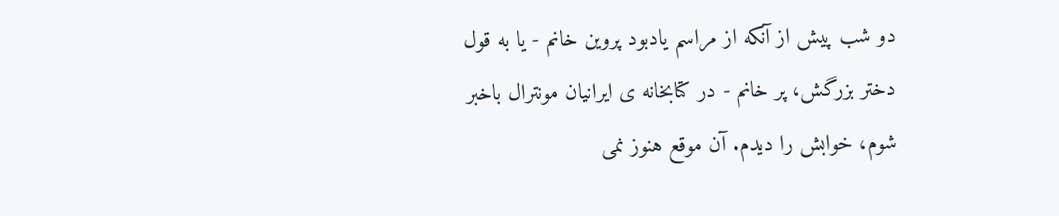دو شب پیش از آنکه از مراسم یادبود پروین خانم - یا به قول دختر بزرگش، پر خانم - در کتابخانه ی ایرانیان مونترال باخبر شوم، خوابش را دیدم. آن موقع هنوز نمی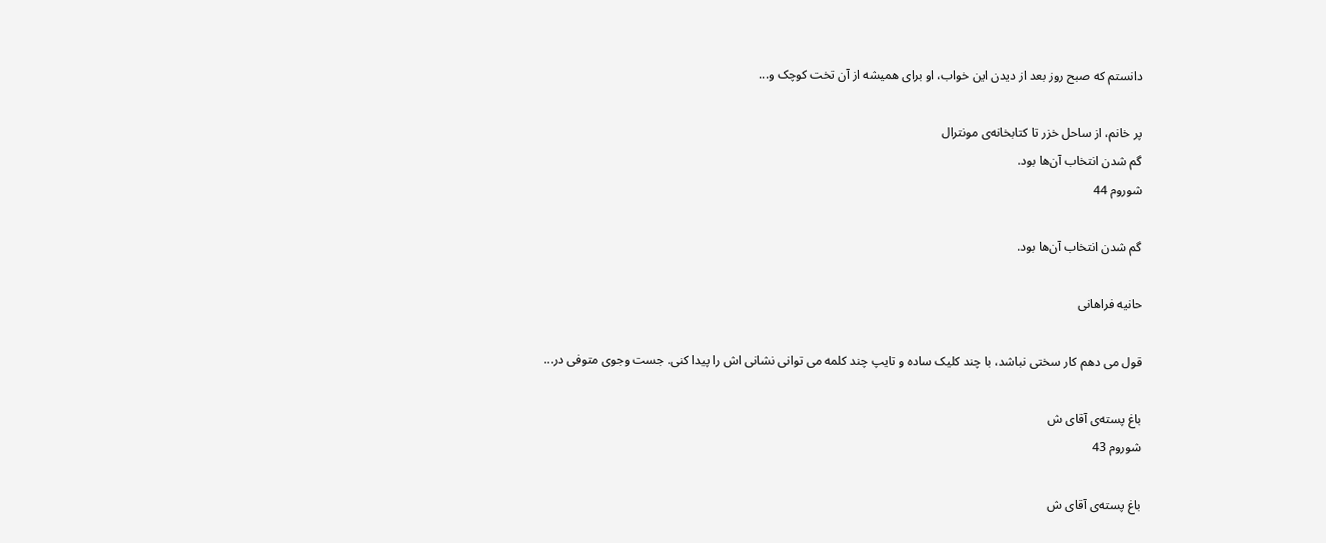دانستم که صبح روز بعد از دیدن این خواب، او برای همیشه از آن تخت کوچک و...

پر خانم، از ساحل خزر تا کتابخانه‌ی مونترال
گم شدن انتخاب آن‌ها بود.
شوروم 44

گم شدن انتخاب آن‌ها بود.

حانیه فراهانی

قول می دهم کار سختی نباشد، با چند کلیک ساده و تایپ چند کلمه می توانی نشانی اش را پیدا کنی. جست وجوی متوفی در...

باغ پسته‌ی آقای ش
شوروم 43

باغ پسته‌ی آقای ش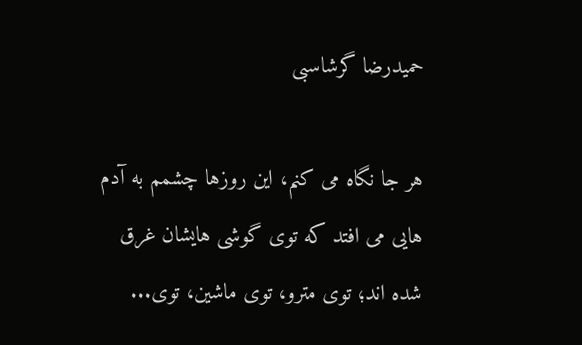حمیدرضا گرشاسبی

هر جا نگاه می کنم، این روزها چشمم به آدم هایی می افتد که توی گوشی هایشان غرق شده اند؛ توی مترو، توی ماشین، توی...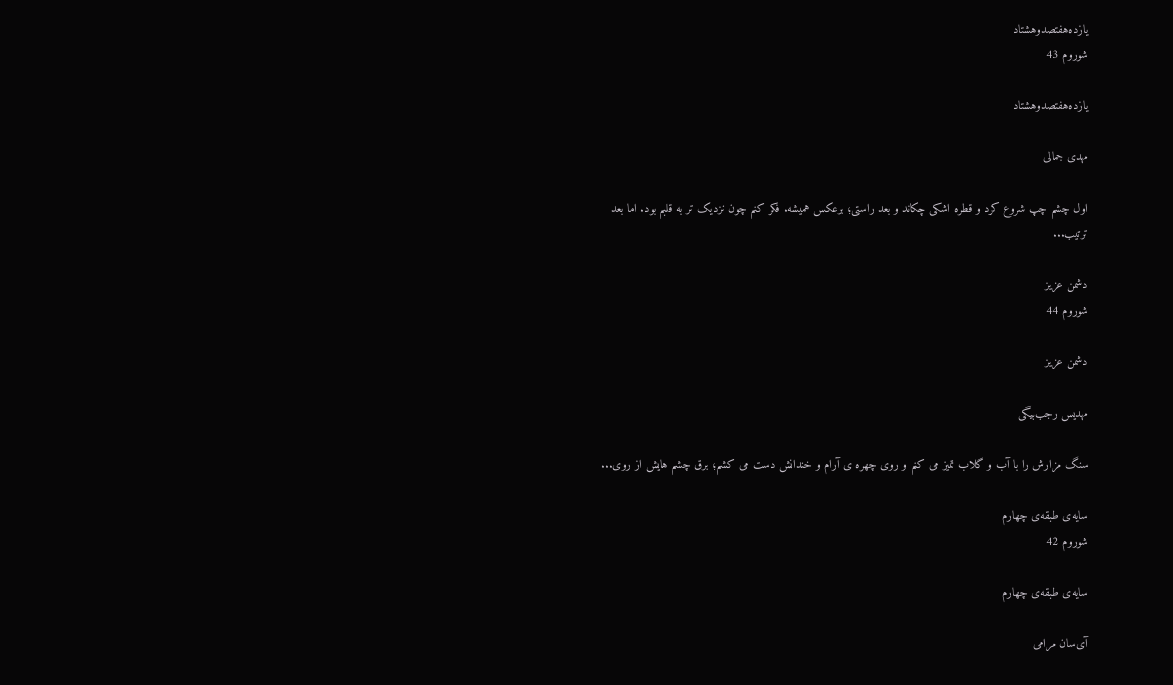یازده‌هفتصدو‌هشتاد
شوروم 43

یازده‌هفتصدو‌هشتاد

مهدی جمالی

اول چشم چپ شروع کرد و قطره اشکی چکاند و بعد راستی؛ برعکس همیشه. فکر کنم چون نزدیک تر به قلبم بود. اما بعد ترتیب...

دشمن عزیز
شوروم 44

دشمن عزیز

مهدیس رجب‌بیگی

سنگ مزارش را با آب و گلاب تمیز می کنم و روی چهره ی آرام و خندانش دست می کشم؛ برق چشم هایش از روی...

سایه‌ی طبقه‌ی چهارم
شوروم 42

سایه‌ی طبقه‌ی چهارم

آی‌سان مرامی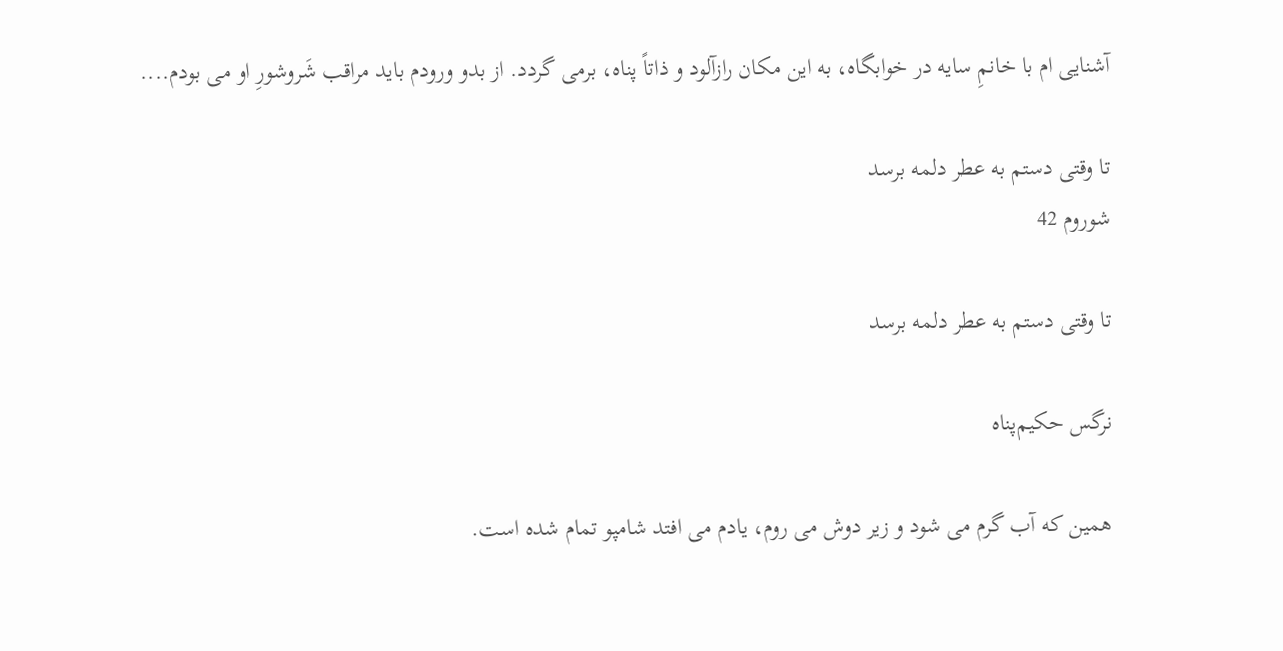آشنایی ام با خانمِ سایه در خوابگاه، به این مکان رازآلود و ذاتاً پناه، برمی گردد. از بدو ورودم باید مراقب شَروشورِ او می بودم....

تا وقتی دستم به عطر دلمه برسد
شوروم 42

تا وقتی دستم به عطر دلمه برسد

نرگس حکیم‌پناه

همین که آب گرم می شود و زیر دوش می روم، یادم می افتد شامپو تمام شده است.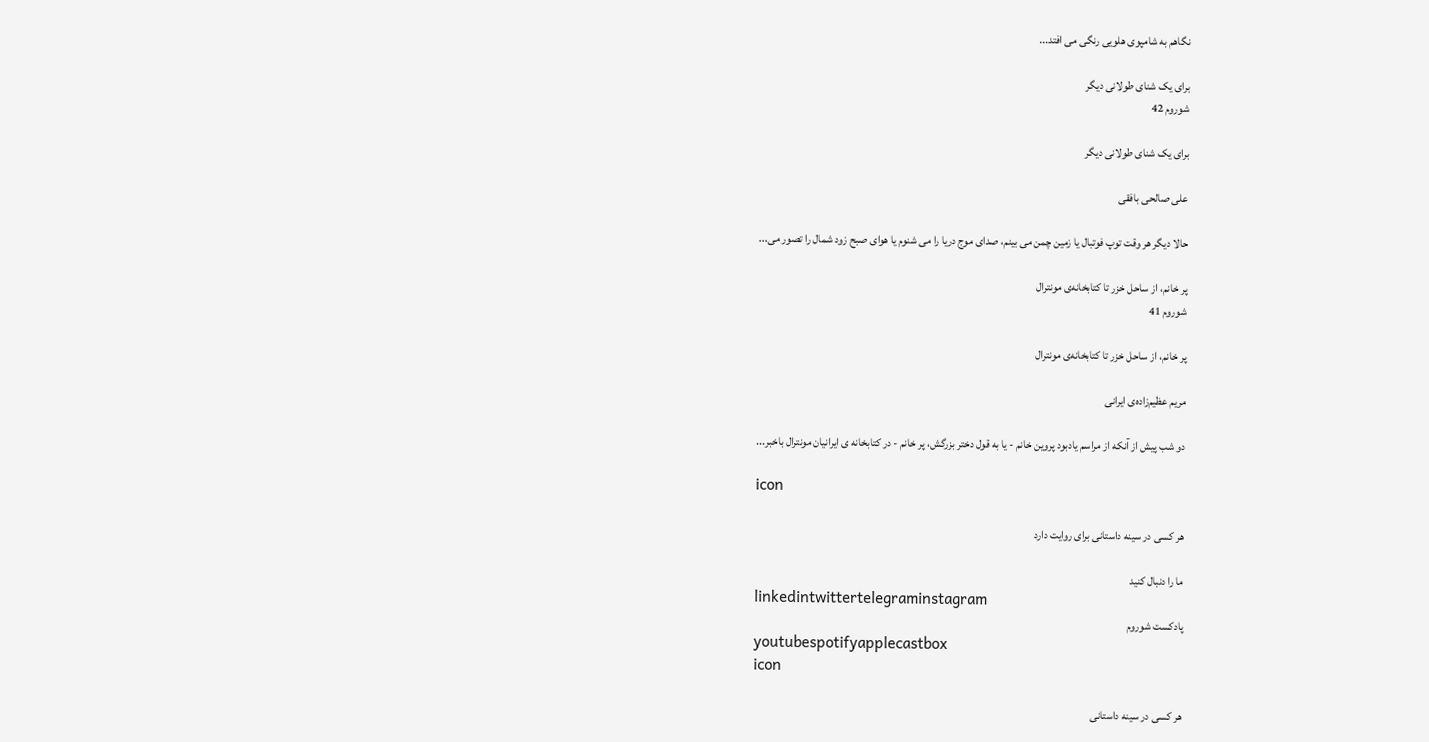نگاهم به شامپوی هلویی رنگی می افتد...

برای یک شنا‌ی طولانی دیگر
شوروم 42

برای یک شنا‌ی طولانی دیگر

علی صالحی بافقی

حالا دیگر هر وقت توپ فوتبال یا زمین چمن می بینم، صدای موج دریا را می شنوم یا هوای صبح زود شمال را تصور می...

پر خانم، از ساحل خزر تا کتابخانه‌ی مونترال
شوروم 41

پر خانم، از ساحل خزر تا کتابخانه‌ی مونترال

مریم عظیم‌‌‌‌زاده‌ی ایرانی

دو شب پیش از آنکه از مراسم یادبود پروین خانم - یا به قول دختر بزرگش، پر خانم - در کتابخانه ی ایرانیان مونترال باخبر...

icon

هر کسی در سینه داستانی برای روایت دارد

ما را دنبال کنید
linkedintwittertelegraminstagram
پادکست شوروم
youtubespotifyapplecastbox
icon

هر کسی در سینه داستانی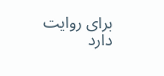برای روایت دارد